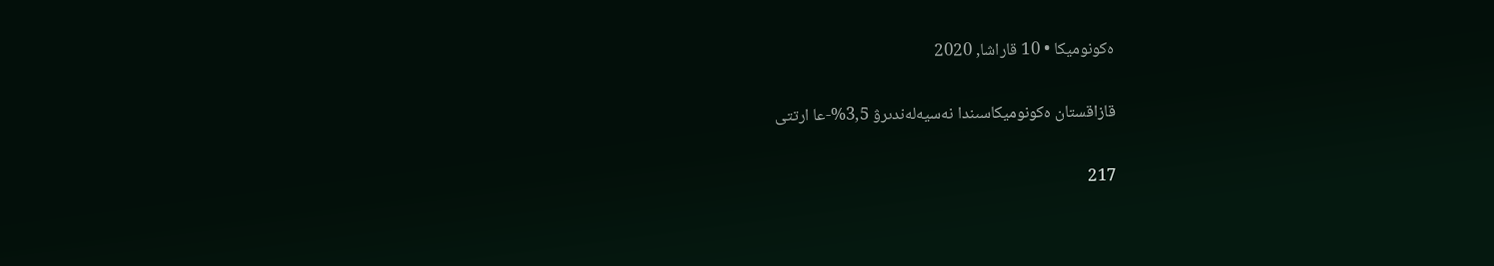ەكونوميكا • 10 قاراشا, 2020

قازاقستان ەكونوميكاسىندا نەسيەلەندىرۋ 3,5%-عا ارتتى

217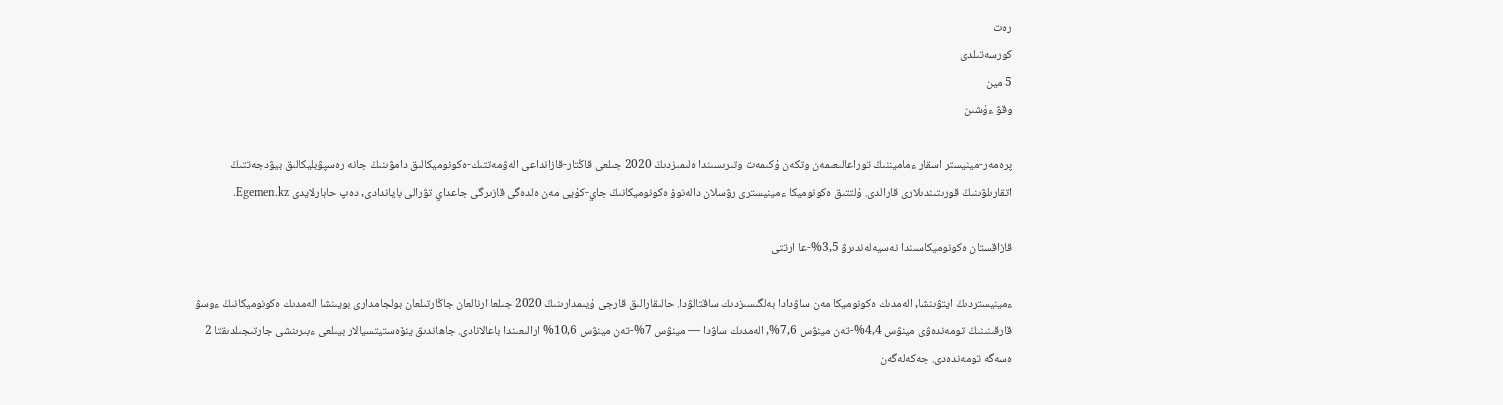رەت
كورسەتىلدى
5 مين
وقۋ ءۇشىن

پرەمەر-مينيستر اسقار ءماميننىڭ توراعالىعىمەن وتكەن ۇكىمەت وتىرىسىندا ەلىمىزدىڭ 2020 جىلعى قاڭتار-قازانداعى الەۋمەتتىك-ەكونوميكالىق دامۋىنىڭ جانە رەسپۋبليكالىق بيۋدجەتتىڭ اتقارىلۋىنىڭ قورىتىندىلارى قارالدى. ۇلتتىق ەكونوميكا ءمينيسترى رۋسلان دالەنوۆ ەكونوميكانىڭ جاي-كۇيى مەن ەلدەگى قازىرگى جاعداي تۋرالى باياندادى, دەپ حابارلايدى Egemen.kz.

قازاقستان ەكونوميكاسىندا نەسيەلەندىرۋ 3,5%-عا ارتتى

ءمينيستردىڭ ايتۋىنشا, الەمدىك ەكونوميكا مەن ساۋدادا بەلگىسىزدىك ساقتالۋدا. حالىقارالىق قارجى ۇيىمدارىنىڭ 2020 جىلعا ارنالعان جاڭارتىلعان بولجامدارى بويىنشا الەمدىك ەكونوميكانىڭ ءوسۋ قارقىنىنىڭ تومەندەۋى مينۋس 4,4%-تەن مينۋس 7,6%, الەمدىك ساۋدا — مينۋس 7%-تەن مينۋس 10,6% ارالىعىندا باعالانادى. جاھاندىق ينۆەستيتسيالار بيىلعى ءبىرىنشى جارتىجىلدىقتا 2 ەسەگە تومەندەدى. جەكەلەگەن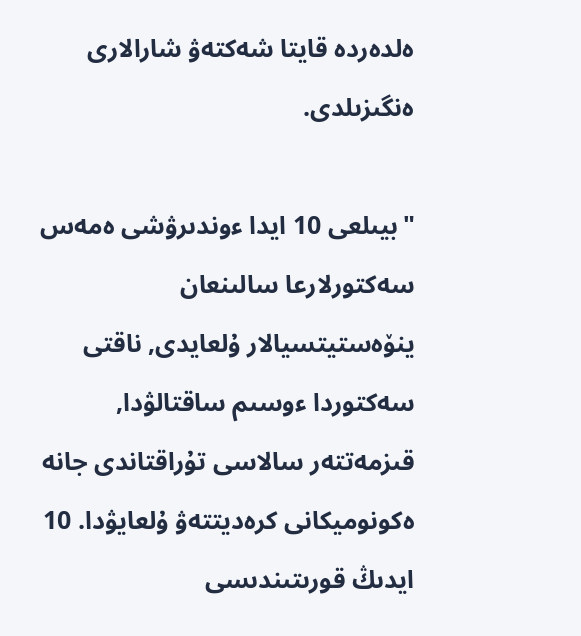ەلدەردە قايتا شەكتەۋ شارالارى ەنگىزىلدى.

"بيىلعى 10 ايدا ءوندىرۋشى ەمەس سەكتورلارعا سالىنعان ينۆەستيتسيالار ۇلعايدى, ناقتى سەكتوردا ءوسىم ساقتالۋدا, قىزمەتتەر سالاسى تۇراقتاندى جانە ەكونوميكانى كرەديتتەۋ ۇلعايۋدا. 10 ايدىڭ قورىتىندىسى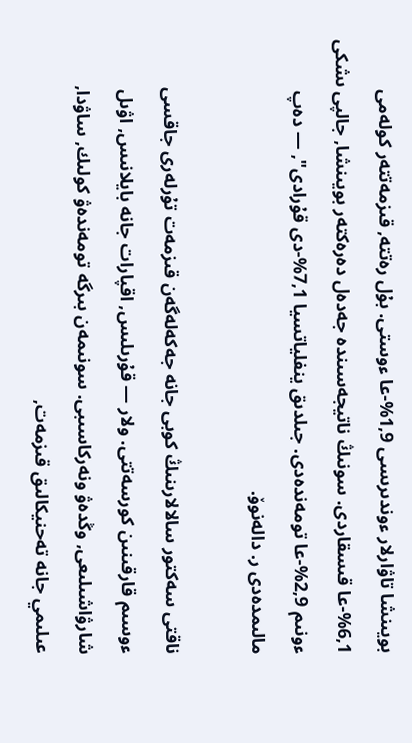بويىنشا تاۋارلار ءوندىرىسى 1,9%-عا ءوستى. بۇل رەتتە, قىزمەتتەر كولەمى 6,1%-عا قىسقاردى. سونىڭ ناتيجەسىندە جەدەل دەرەكتەر بويىنشا, جالپى ىشكى ءونىم 2,9%-عا تومەندەدى. جىلدىق ينفلياتسيا 7,1%-دى قۇرادى", — دەپ مالىمدەدى ر. دالەنوۆ.

ناقتى سەكتور سالالارىنىڭ كوبى جانە جەكەلەگەن قىزمەت تۇرلەرى جاقسى ءوسىم قارقىنىن كورسەتتى. ولار — قۇرىلىس, اقپارات جانە بايلانىس, اۋىل شارۋاشىلىعى, وڭدەۋ ونەركاسىبى. سونىمەن بىرگە تومەندەۋ كولىك, ساۋدا, عىلىمي جانە تەحنيكالىق قىزمەت,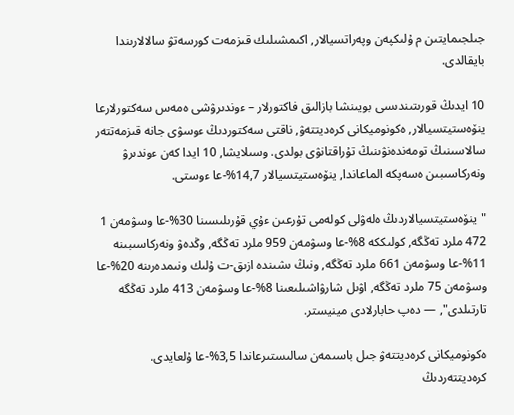جىلجىمايتىن م ۇلىكپەن وپەراتسيالار, اكىمشىلىك قىزمەت كورسەتۋ سالالارىندا بايقالدى.

10 ايدىڭ قورىتىندىسى بويىنشا بازالىق فاكتورلار – ءوندىرۋشى ەمەس سەكتورلارعا ينۆەستيتسيالار, ەكونوميكانى كرەديتتەۋ, ناقتى سەكتوردىڭ ءوسۋى جانە قىزمەتتەر سالاسىنىڭ تومەندەنۋىنىڭ تۇراقتانۋى بولدى. وسىلايشا, 10 ايدا كەن ءوندىرۋ ونەركاسىبىن ەسەپكە الماعاندا, ينۆەستيتسيالار 14,7%-عا ءوستى.

"ينۆەستيتسيالاردىڭ ەلەۋلى كولەمى تۇرعىن ءۇي قۇرىلىسىنا 30%-عا وسۋمەن 1 472 ملرد تەڭگە, كولىككە 8%-عا وسۋمەن 959 ملرد تەڭگە, وڭدەۋ ونەركاسىبىنە 11%-عا وسۋمەن 661 ملرد تەڭگە, ونىڭ ىشىندە ازىق-ت ۇلىك ونىمدەرىنە 20%-عا وسۋمەن 75 ملرد تەڭگە, اۋىل شارۋاشىلىعىنا 8%-عا وسۋمەن 413 ملرد تەڭگە تارتىلدى", — دەپ حابارلادى مينيستر.

ەكونوميكانى كرەديتتەۋ جىل باسىمەن سالىستىرعاندا 3,5%-عا ۇلعايدى. كرەديتتەردىڭ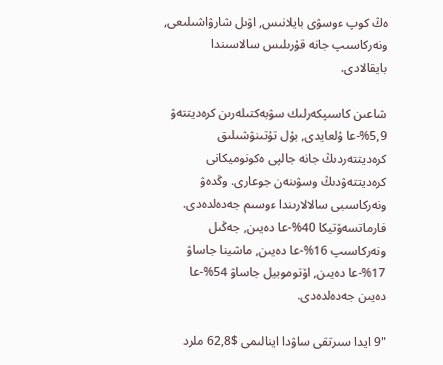ەڭ كوپ ءوسۋى بايلانىس, اۋىل شارۋاشىلىعى, ونەركاسىپ جانە قۇرىلىس سالاسىندا بايقالادى.

شاعىن كاسىپكەرلىك سۋبەكتىلەرىن كرەديتتەۋ 5,9%-عا ۇلعايدى, بۇل تۇتىنۋشىلىق كرەديتتەردىڭ جانە جالپى ەكونوميكانى كرەديتتەۋدىڭ وسۋىنەن جوعارى. وڭدەۋ ونەركاسىبى سالالارىندا ءوسىم جەدەلدەدى. فارماتسەۆتيكا 40%-عا دەيىن, جەڭىل ونەركاسىپ 16%-عا دەيىن, ماشينا جاساۋ 17%-عا دەيىن, اۆتوموبيل جاساۋ 54%-عا دەيىن جەدەلدەدى.

"9 ايدا سىرتقى ساۋدا اينالىمى $62,8 ملرد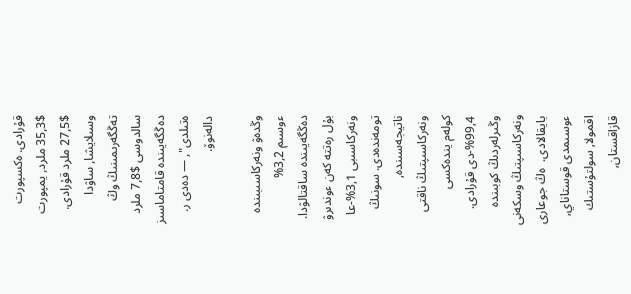قۇرادى. ەكسپورت $35,3 ملرد, يمپورت $27,5 ملرد قۇرادى. وسىلايشا, ساۋدا تەڭگەرىمىنىڭ وڭ سالدوسى $7,8 ملرد دەڭگەيىندە قامتاماسىز ەتىلدى", — دەدى ر. دالەنوۆ.

وڭدەۋ ونەركاسىبىندە ءوسىم 3,2% دەڭگەيىندە ساقتالۋدا. بۇل رەتتە كەن ءوندىرۋ ونەركاسىبى 3,1%-عا تومەندەدى. سونىڭ ناتيجەسىندە, ونەركاسىپتىڭ ناقتى كولەم يندەكسى 99,4%-دى قۇرادى. وڭىرلەردىڭ كوبىندە ونەركاسىپتىڭ وسكەنى بايقالادى.  ەڭ جوعارى ءوسىمدى قوستاناي, اقمولا, سولتۇستىك قازاقستان,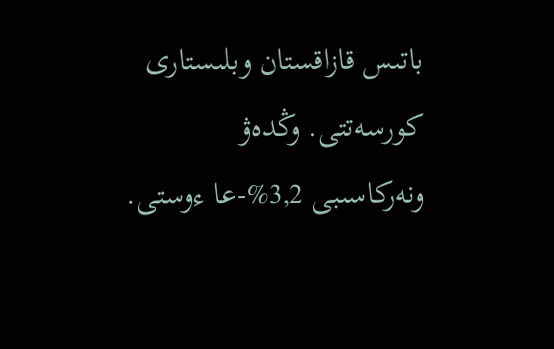باتىس قازاقستان وبلىستارى كورسەتتى. وڭدەۋ ونەركاسىبى 3,2%-عا ءوستى.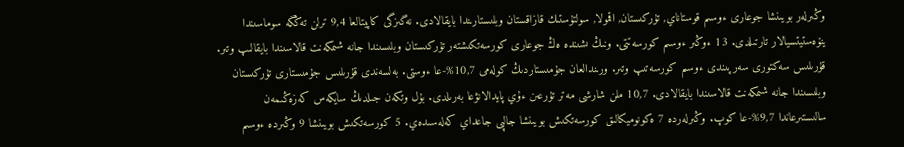وڭىرلەر بويىنشا جوعارى ءوسىم قوستاناي, تۇركىستان, اقمولا, سولتۇستىك قازاقستان وبلىستارىندا بايقالادى. نەگىزگى كاپيتالعا 9,4 ترلن تەڭگە سوماسىندا ينۆەستيتسيالار تارتىلدى. 13 ءوڭىر ءوسىم كورسەتتى. ونىڭ ىشىندە ەڭ جوعارى كورسەتكىشتەر تۇركىستان وبلىسىندا جانە شىمكەنت قالاسىندا بايقالىپ وتىر. قۇرىلىس سەكتورى سەرپىندى ءوسىم كورسەتىپ وتىر. ورىندالعان جۇمىستاردىڭ كولەمى 10,7%-عا ءوستى. بەلسەندى قۇرىلىس جۇمىستارى تۇركىستان وبلىسىندا جانە شىمكەنت قالاسىندا بايقالادى. 10,7 ملن شارشى مەتر تۇرعىن ءۇي پايدالانۋعا بەرىلدى. بۇل وتكەن جىلدىڭ سايكەس كەزەڭىمەن سالىستىرعاندا 9,7%-عا كوپ. وڭىرلەردە 7 ەكونوميكالىق كورسەتكىش بويىنشا جالپى جاعداي كەلەسىدەي. 5 كورسەتكىش بويىنشا 9 وڭىردە ءوسىم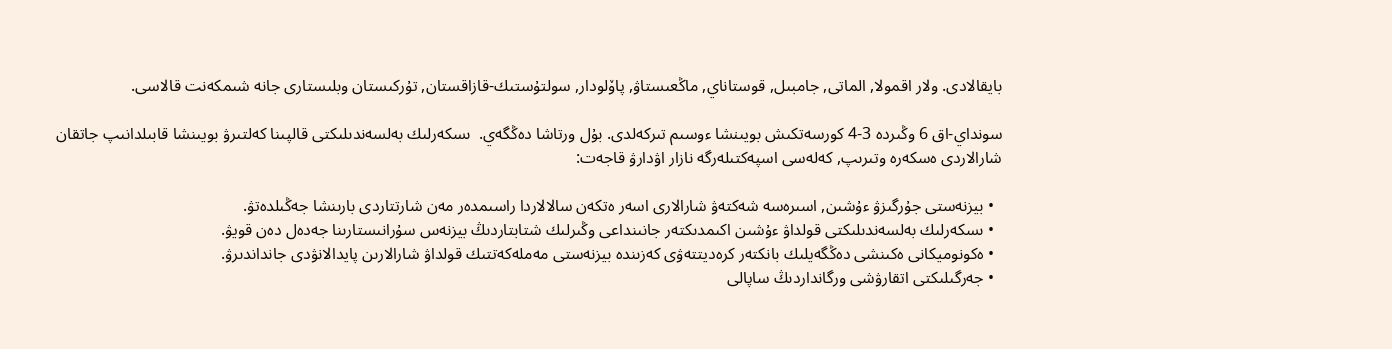بايقالادى. ولار اقمولا, الماتى, جامبىل, قوستاناي, ماڭعىستاۋ, پاۆلودار, سولتۇستىك-قازاقستان, تۇركىستان وبلىستارى جانە شىمكەنت قالاسى.

سونداي-اق 6 وڭىردە 3-4 كورسەتكىش بويىنشا ءوسىم تىركەلدى. بۇل ورتاشا دەڭگەي.  ىسكەرلىك بەلسەندىلىكتى قالپىنا كەلتىرۋ بويىنشا قابىلدانىپ جاتقان شارالاردى ەسكەرە وتىرىپ, كەلەسى اسپەكتىلەرگە نازار اۋدارۋ قاجەت:

  • بيزنەستى جۇرگىزۋ ءۇشىن, اسىرەسە شەكتەۋ شارالارى اسەر ەتكەن سالالاردا راسىمدەر مەن شارتتاردى بارىنشا جەڭىلدەتۋ.
  • ىسكەرلىك بەلسەندىلىكتى قولداۋ ءۇشىن اكىمدىكتەر جانىنداعى وڭىرلىك شتابتاردىڭ بيزنەس سۇرانىستارىنا جەدەل دەن قويۋ.
  • ەكونوميكانى ەكىنشى دەڭگەيلىك بانكتەر كرەديتتەۋى كەزىندە بيزنەستى مەملەكەتتىك قولداۋ شارالارىن پايدالانۋدى جانداندىرۋ.
  • جەرگىلىكتى اتقارۋشى ورگانداردىڭ ساپالى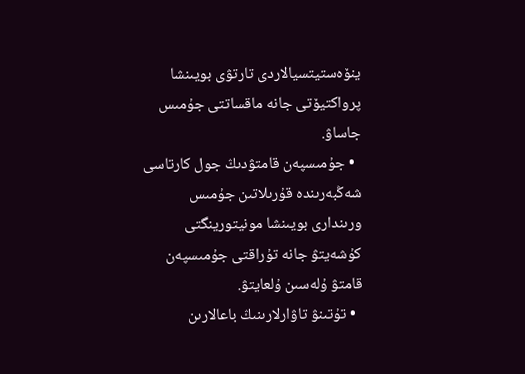ينۆەستيتسيالاردى تارتۋى بويىنشا پرواكتيۆتى جانە ماقساتتى جۇمىس جاساۋ.
  • جۇمىسپەن قامتۋدىڭ جول كارتاسى شەڭبەرىندە قۇرىلاتىن جۇمىس ورىندارى بويىنشا مونيتورينگتى كۇشەيتۋ جانە تۇراقتى جۇمىسپەن قامتۋ ۇلەسىن ۇلعايتۋ.
  • تۇتىنۋ تاۋارلارىنىڭ باعالارىن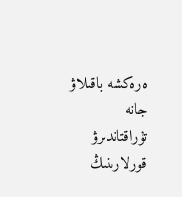ەرەكشە باقىلاۋ جانە تۇراقتاندىرۋ قورلارىنىڭ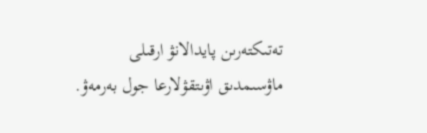تەتىكتەرىن پايدالانۋ ارقىلى ماۋسىمدىق اۋىتقۋلارعا جول بەرمەۋ.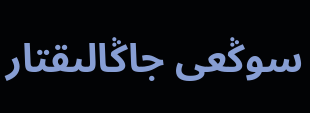سوڭعى جاڭالىقتار